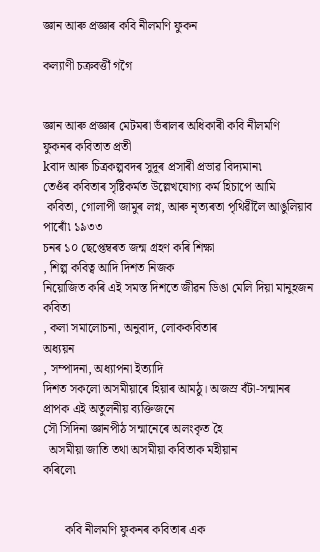জ্ঞান আৰু প্ৰজ্ঞাৰ কবি নীলমণি ফুকন

কল্যাণী চক্ৰবৰ্ত্তী গগৈ


জ্ঞান আৰু প্ৰজ্ঞাৰ মেটমৰা ভঁৰালৰ অধিকাৰী কবি নীলমণি
ফুকনৰ কবিতাত প্ৰতী
kবাদ আৰু চিত্ৰকল্পবদৰ সুদূৰ প্ৰসাৰী প্ৰভাৱ বিদ্যমান৷
তেওঁৰ কবিতাৰ সৃষ্টিকৰ্মত উল্লেখযোগ্য কৰ্ম হিচাপে আমি
 কবিতা, গোলাপী জামুৰ লগ্ন, আৰু নৃত্যৰতা পৃথিৱীলৈ আঙুলিয়াব পাৰোঁ৷ ১৯৩৩
চনৰ ১০ ছেপ্তেম্বৰত জন্ম গ্ৰহণ কৰি শিক্ষা
, শিল্প কবিত্ব আদি দিশত নিজক
নিয়োজিত কৰি এই সমস্ত দিশতে জীৱন ডিঙা মেলি দিয়া মানুহজন কবিতা
, কলা সমালোচনা, অনুবাদ, লোককবিতাৰ
অধ্যয়ন
, সম্পাদনা, অধ্যাপনা ইত্যাদি
দিশত সকলো অসমীয়াৰে হিয়াৰ আমঠু। অজস্ৰ বঁটা-সন্মানৰ প্ৰাপক এই অতুলনীয় ব্যক্তিজনে
সৌ সিদিনা জ্ঞানপীঠ সন্মানেৰে অলংকৃত হৈ
  অসমীয়া জাতি তথা অসমীয়া কবিতাক মহীয়ান
কৰিলে৷


       কবি নীলমণি ফুকনৰ কবিতাৰ এক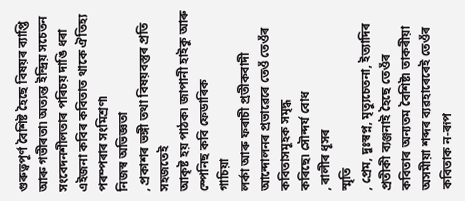গুৰুত্বপূৰ্ণ বৈশিষ্ট হৈছে বিষয়ৰ ব্যাপ্তি আৰু গভীৰতা৷ অত্যন্ত ইন্দ্ৰিয় সচেতন
সংবেদনশীলতাৰ পৰিচয় দাঙি ধৰা এইজনা কবিৰ কবিতাত থাকে ঐতিহ্য পৰম্পৰাৰ সংমিশ্ৰণ৷
নিজস্ব অভিজ্ঞতা
, প্ৰকাশৰ ভঙ্গী তথা বিষয়বস্তুৰ প্ৰতি সহজতেই
আকৃষ্ট হয় পাঠক৷ জাপানী হাইকু আৰু স্পেনিছ কবি ফেডাৰিক
গাচিয়া
লৰ্কা আৰু ফৰাচী প্ৰতীকবাদী আন্দোলনৰ প্ৰভাৱেৰে তেওঁ তেওঁৰ কবিতাসমূহক সমৃদ্ধ
কৰিছে৷ সৌন্দৰ্য বোধ
, ৰালীৰ ধূসৰ
স্মৃতি
, প্ৰেম, দুঃস্বপ্ন, মৃত্যুচেতনা, ইত্যাদিৰ প্ৰতীকী ব্যঞ্জনাই হৈছে তেওঁৰ
কবিতাৰ অন্যতম বৈশিষ্ট৷ তাকৰীয়া অসমীয়া শব্দৰ ব্যৱহাৰেৰেই তেওঁৰ কবিতাক ন-ৰূপ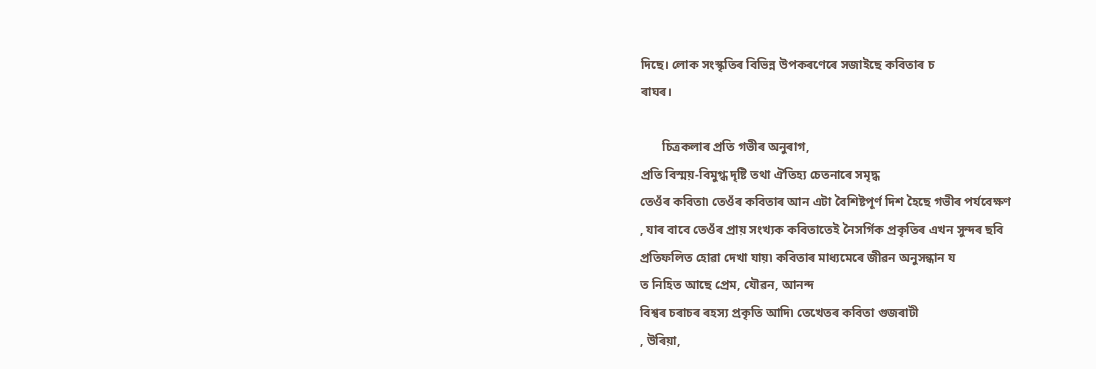দিছে। লোক সংস্কৃতিৰ বিভিন্ন উপকৰণেৰে সজাইছে কবিতাৰ চ
ৰাঘৰ।

       চিত্ৰকলাৰ প্ৰতি গভীৰ অনুৰাগ,
প্ৰতি বিস্ময়-বিমুগ্ধ দৃষ্টি তথা ঐতিহ্য চেতনাৰে সমৃদ্ধ
তেওঁৰ কবিতা৷ তেওঁৰ কবিতাৰ আন এটা বৈশিষ্টপূৰ্ণ দিশ হৈছে গভীৰ পৰ্যবেক্ষণ
, যাৰ বাবে তেওঁৰ প্ৰায় সংখ্যক কবিতাতেই নৈসৰ্গিক প্ৰকৃতিৰ এখন সুন্দৰ ছবি
প্ৰতিফলিত হোৱা দেখা যায়৷ কবিতাৰ মাধ্যমেৰে জীৱন অনুসন্ধান য
ত নিহিত আছে প্ৰেম, যৌৱন, আনন্দ
বিশ্বৰ চৰাচৰ ৰহস্য প্ৰকৃতি আদি৷ তেখেতৰ কবিতা গুজৰাটী
, উৰিয়া,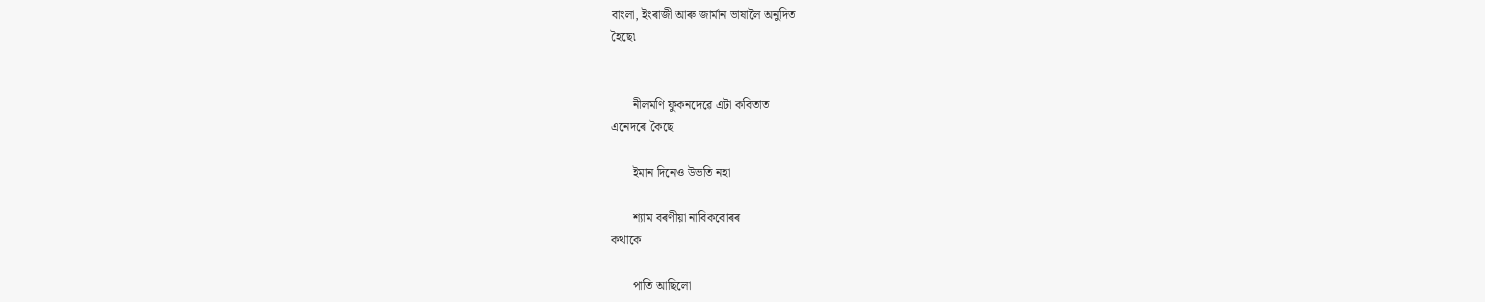বাংলা, ইংৰাজী আৰু জাৰ্মান ভাষালৈ অনুদিত
হৈছে৷


       নীলমণি ফুকনদেৱে এটা কবিতাত
এনেদৰে কৈছে

       ইমান দিনেও উভতি নহা

       শ্যাম বৰণীয়া নাবিকবোৰৰ
কথাকে

       পাতি আছিলো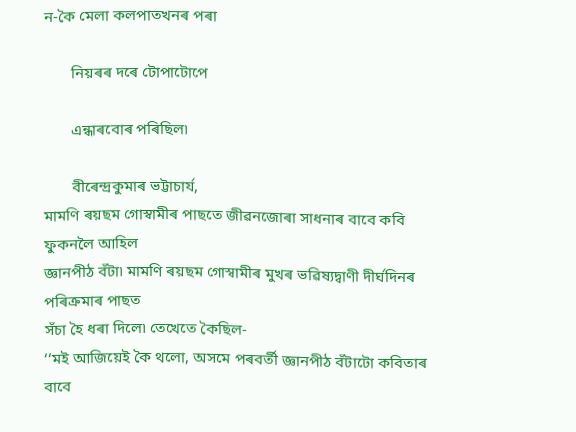ন-কৈ মেলা কলপাতখনৰ পৰা

       নিয়ৰৰ দৰে টোপাটোপে

       এন্ধাৰবোৰ পৰিছিল৷

       বীৰেন্দ্ৰকুমাৰ ভট্টাচাৰ্য,
মামণি ৰয়ছম গোস্বামীৰ পাছতে জীৱনজোৰা সাধনাৰ বাবে কবি ফুকনলৈ আহিল
জ্ঞানপীঠ বঁটা৷ মামণি ৰয়ছম গোস্বামীৰ মুখৰ ভৱিষ্যদ্বাণী দীৰ্ঘদিনৰ পৰিক্ৰমাৰ পাছত
সঁচা হৈ ধৰা দিলে৷ তেখেতে কৈছিল-
‘‘মই আজিয়েই কৈ থলো, অসমে পৰবৰ্তী জ্ঞানপীঠ বঁটাটো কবিতাৰ বাবে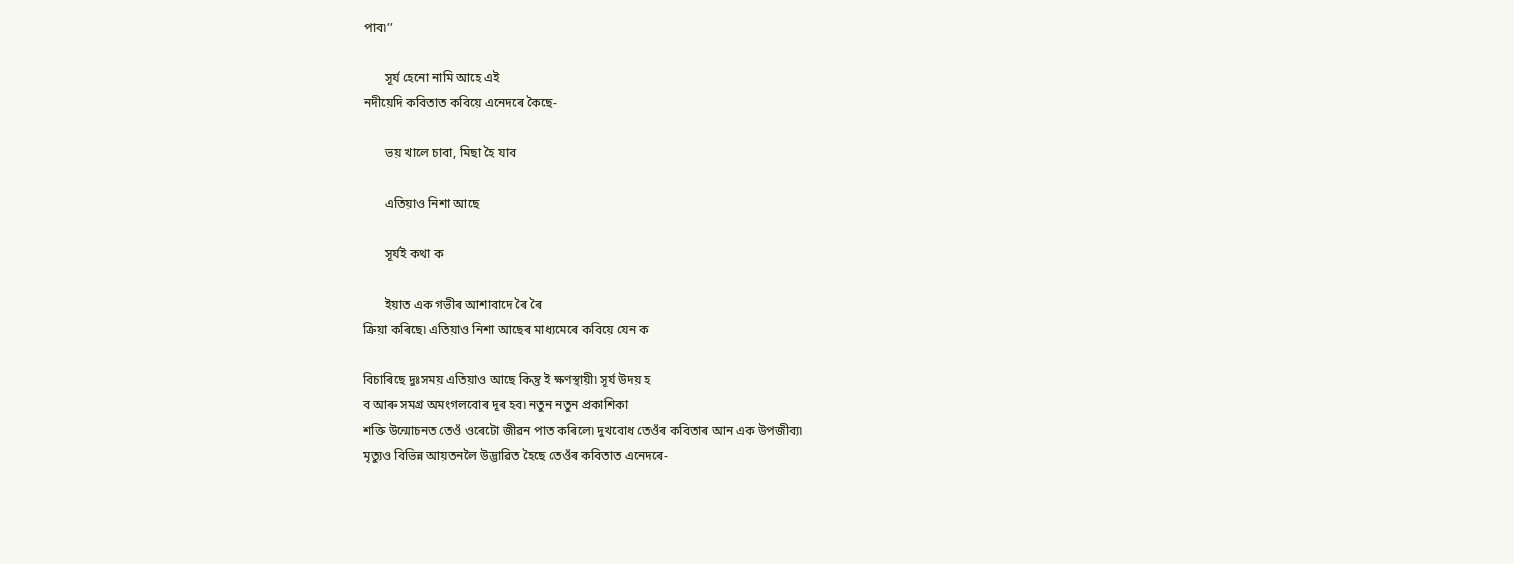পাব৷’’

       সূৰ্য হেনো নামি আহে এই
নদীয়েদি কবিতাত কবিয়ে এনেদৰে কৈছে-

       ভয় খালে চাবা, মিছা হৈ যাব

       এতিয়াও নিশা আছে

       সূৰ্যই কথা ক

       ইয়াত এক গভীৰ আশাবাদে ৰৈ ৰৈ
ক্ৰিয়া কৰিছে৷ এতিয়াও নিশা আছেৰ মাধ্যমেৰে কবিয়ে যেন ক

বিচাৰিছে দুঃসময় এতিয়াও আছে কিন্তু ই ক্ষণস্থায়ী৷ সূৰ্য উদয় হ
ব আৰু সমগ্ৰ অমংগলবোৰ দূৰ হব৷ নতুন নতুন প্ৰকাশিকা
শক্তি উন্মোচনত তেওঁ ওৰেটো জীৱন পাত কৰিলে৷ দুখবোধ তেওঁৰ কবিতাৰ আন এক উপজীব্য৷
মৃত্যুও বিভিন্ন আয়তনলৈ উদ্ভাৱিত হৈছে তেওঁৰ কবিতাত এনেদৰে-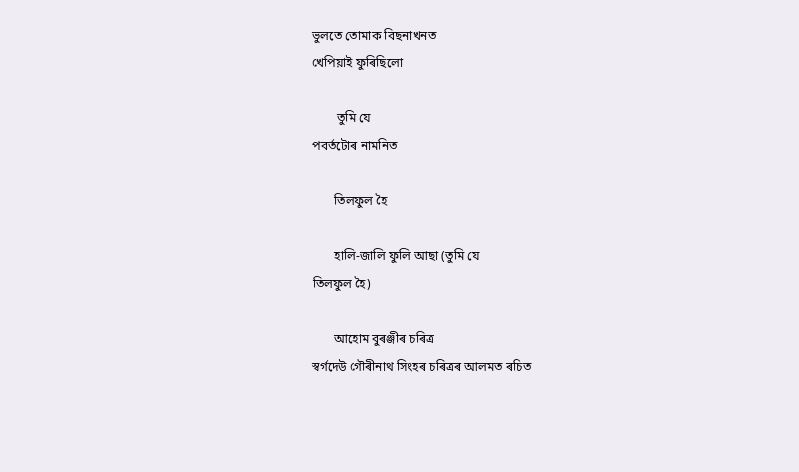ভুলতে তোমাক বিছনাখনত
খেপিয়াই ফুৰিছিলো

        তুমি যে
পবৰ্তটোৰ নামনিত

       তিলফুল হৈ

       হালি-জালি ফুলি আছা (তুমি যে
তিলফুল হৈ)

       আহোম বুৰঞ্জীৰ চৰিত্ৰ
স্বৰ্গদেউ গৌৰীনাথ সিংহৰ চৰিত্ৰৰ আলমত ৰচিত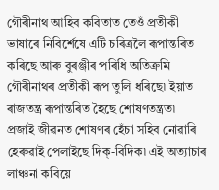গৌৰীনাথ আহিব কবিতাত তেওঁ প্ৰতীকী
ভাষাৰে নিবিৰ্শেষে এটি চৰিত্ৰলৈ ৰূপান্তৰিত কৰিছে আৰু বুৰঞ্জীৰ পৰিধি অতিক্ৰমি
গৌৰীনাথৰ প্ৰতীকী ৰূপ তুলি ধৰিছে৷ ইয়াত ৰাজতন্ত্ৰ ৰূপান্তৰিত হৈছে শোষণতন্ত্ৰত৷
প্ৰজাই জীৱনত শোষণৰ হেঁচা সহিব নোৱাৰি হেৰুৱাই পেলাইছে দিক্‌-বিদিক৷ এই অত্যাচাৰ
লাঞ্চনা কবিয়ে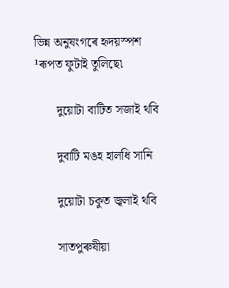ভিন্ন অনুষংগৰে হৃদয়স্পশ
¹ৰূপত ফুটাই তুলিছে৷

       দুয়োটা বাটিত সজাই থবি

       দুবাটি মঙহ হালধি সানি

       দুয়োটা চকুত জ্বলাই থবি

       সাতপুৰুষীয়া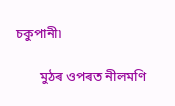চকুপানী৷

       মুঠৰ ওপৰত নীলমণি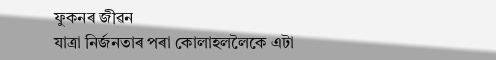ফুকনৰ জীৱন
যাত্ৰা নিৰ্জনতাৰ পৰা কোলাহললৈকে এটা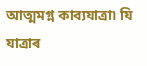আত্মমগ্ন কাব্যযাত্ৰা৷ যি যাত্ৰাৰ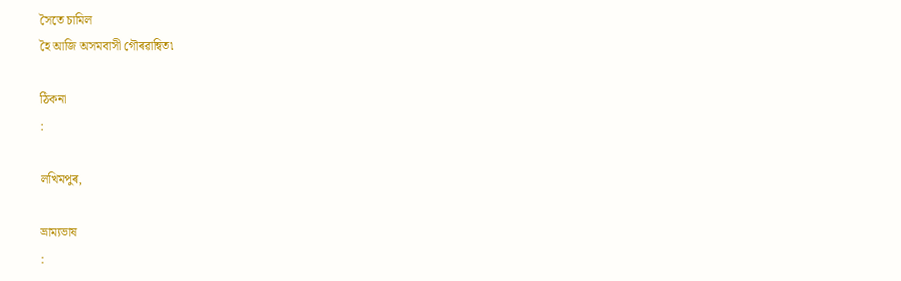সৈতে চামিল
হৈ আজি অসমবাসী গৌৰৱান্বিত৷

ঠিকনা
:

লখিমপুৰ,

ভ্ৰাম্যভাষ
: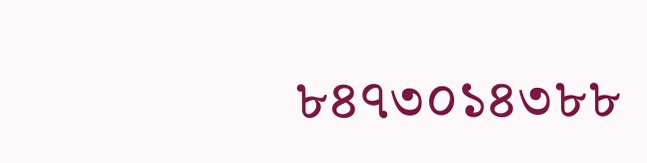৮৪৭৩০১৪৩৮৮